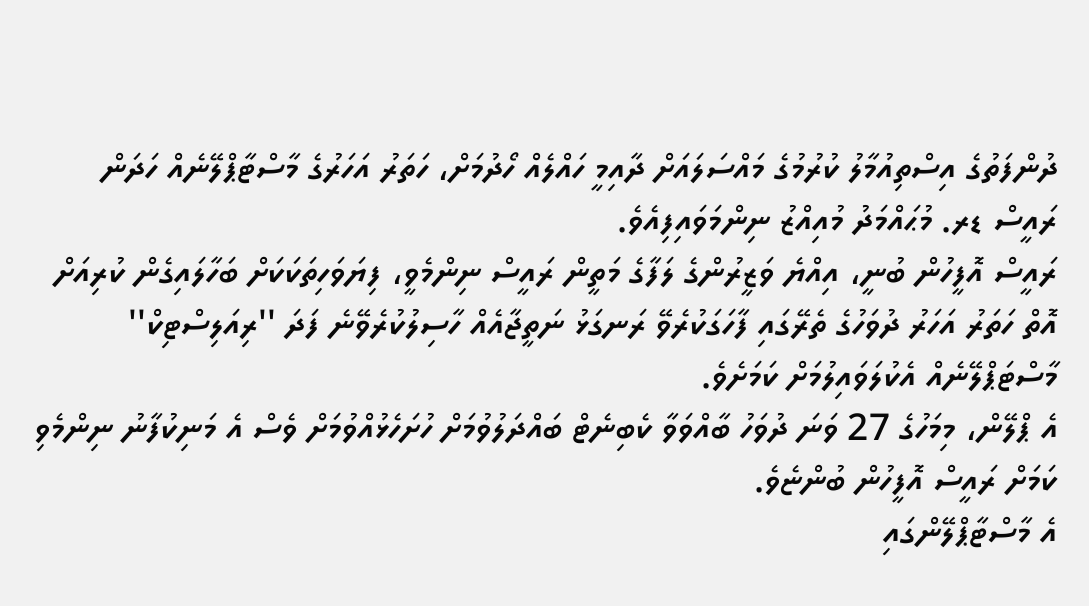ދުންފަތުގެ އިސްތިއުމާލު ކުރުމުގެ މައްސަލައަށް ދާއިމީ ހައްލެއް ހޯދުމަށް، ހަތަރު އަހަރުގެ މާސްޓާޕްލޭނެއް ހަދަން ރައީސް ޑރ. މުޙައްމަދު މުއިއްޒު ނިންމަވައިފިއެވެ.
ރައީސް އޮފީހުން ބުނީ، އިއްޔެ ވަޒީރުންގެ ލަފާގެ މަތީން ރައީސް ނިންމެވީ، ފިޔަވަހިތަކަކަށް ބަހާލައިގެން ކުރިއަށް އޮތް ހަތަރު އަހަރު ދުވަހުގެ ތެރޭގައި ފާހަގަކުރެވޭ ރަނގަޅު ނަތީޖާއެއް ހާސިލުކުރެވޭނެ ފަދަ ''ރިއަލިސްޓިކް'' މާސްޓަޕްލޭނެއް އެކުލަވައިލުމަށް ކަމަށެވެ.
އެ ޕްލޭން، މިމަހުގެ 27 ވަނަ ދުވަހު ބާއްވަވާ ކެބިނެޓް ބައްދަލުވުމަށް ހުށަހެޅުއްވުމަށް ވެސް އެ މަނިކުފާނު ނިންމެވި ކަމަށް ރައީސް އޮފީހުން ބުންޏެވެ.
އެ މާސްޓާޕްލޭންގައި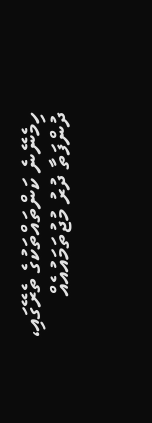ހިމެނޭނެ ކަންތައްތަކުގެ ތެރޭގައި، ދުންފަތާ ދުރު މުޖުތަމައުއެއް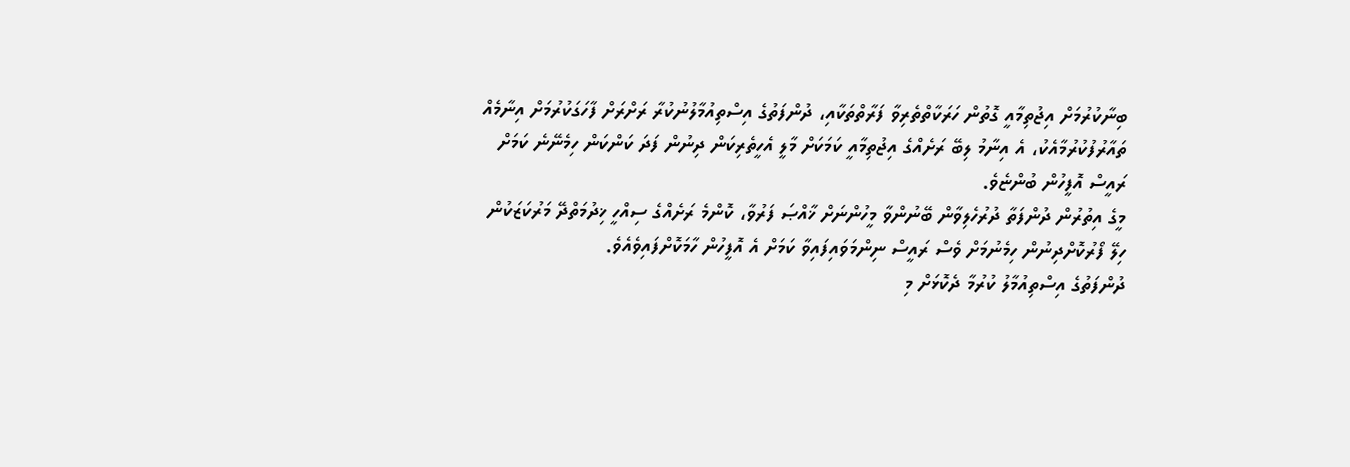ބިނާކުރުމަށް އިޖުތިމާއީ ގޮތުން ހަރަކާތްތެރިވާ ފަރާތްތަކާއި، ދުންފަތުގެ އިސްތިއުމާލުނުކުރާ ރަށްރަށް ފާހަގަކުރުމަށް އިނާމެއް ތައާރުފުކުރުމާއެކު، އެ އިނާމު ލިބޭ ރަށެއްގެ އިޖުތިމާއީ ކަމަކަށް މާލީ އެހީތެރިކަން ދިނުން ފަދަ ކަންކަން ހިމެނޭނެ ކަމަށް ރައީސް އޮފީހުން ބުންޏެވެ.
މީގެ އިތުރުން ދުންފަތާ ދުރުހެލިވާން ބޭނުންވާ މީހުންނަށް ޚާއްޞަ ފަރުވާ، ކޮންމެ ރަށެއްގެ ސިއްހީ ޚިދުމަތްދޭ މަރުކަޒަކުން ހިލޭ ފޯރުކޮށްދިނުން ހިމެނުމަށް ވެސް ރައީސް ނިންމަވައިފައިވާ ކަމަށް އެ އޮފީހުން ހާމަކޮށްފައިވެއެވެ.
ދުންފަތުގެ އިސްތިއުމާލު ކުރުމާ ދެކޮޅަށް މި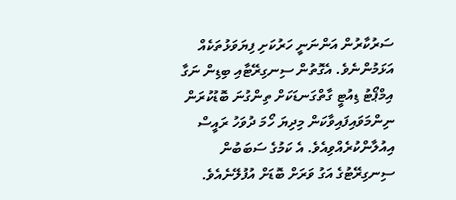ސަރުކާރުން އަންނަނީ ހަރުކަށި ފިޔަވަޅުތަކެއް އަޅަމުންނެވެ. އެގޮތުން ސިނގިރޭޓާއި ބިޑިން ނަގާ އިމްޕޯޓު ޑިއުޓީ ގާތްގަނޑަކަށް ތިންގުނަ ބޮޑުކުރަން ނިންމަވައިފައިވާކަން މިދިޔަ ހޯމަ ދުވަހު ރައީސް އިއުލާންކުރެއްވިއެވެ. އެ ކަމުގެ ސަބަބުން ސިނގިރޭޓުގެ އަގު ވަރަށް ބޮޑަށް އުފުލޭނެއެވެ.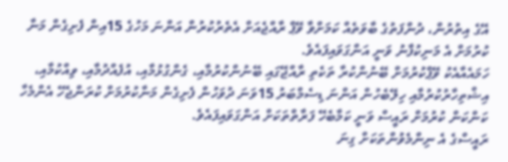އޭގެ އިތުރުން، ދުންފަތުގެ ބާވަތެއް ކަމަށްވާ ވޭޕް ރާއްޖެއަށް އެތެރުކުރުން އަންނަ މަހުގެ 15އިން ފެށިގެން މަނާ ކުރުމަށް އެ މަނިކުފާނު ވަނީ އަންގަވައިފައެވެ.
ހަމައެއާއެކު ވޭޕްކުރުމަށް ބޭނުންކުރާ ތަކެތި ރާއްޖޭގައި ބޭނުންކުރުމާއި، ގެންގުޅުމާއި، އުފެއްދުމާއި، ވިއްކުމާއި، އިޝްތިހާރުކުރުމާއި ހިލޭބެހުން އަންނަ ޑިސެމްބަރު 15ވަނަ ދުވަހުން ފެށިގެން މަނާކުރުމަށް ކުރަންޖެހޭ އެންމެހާ ކަންކަން ކުރުމަށް ރައީސް ވަނީ ކަމާބެހޭ ފަރާތްތަކަށް އަންގަވައިފައެވެ.
ރައީސްގެ އެ ނިންމެވުންތަކަށް ގިނަ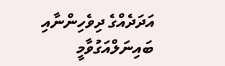އަދަދެއްގެ ދިވެހިންނާއި ބައިނަލްއަގުވާމީ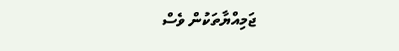ޖަމިއްޔާތަކުން ވެސް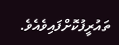ތައުރީފުކޮށްފައިވެއެވެ.